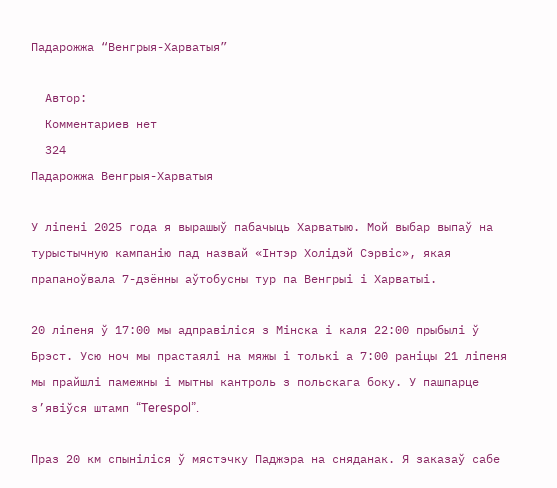Падарожжа “Венгрыя-Харватыя”

  Автор:
  Комментариев нет
  324
Падарожжа Венгрыя-Харватыя

У ліпені 2025 года я вырашыў пабачыць Харватыю. Мой выбар выпаў на турыстычную кампанію пад назвай «Інтэр Холідэй Сэрвіс», якая прапаноўвала 7-дзённы аўтобусны тур па Венгрыі і Харватыі.

20 ліпеня ў 17:00 мы адправіліся з Мінска і каля 22:00 прыбылі ў Брэст. Усю ноч мы прастаялі на мяжы і толькі а 7:00 раніцы 21 ліпеня мы прайшлі памежны і мытны кантроль з польскага боку. У пашпарце з’явіўся штамп “Terespol”.

Праз 20 км спыніліся ў мястэчку Паджэра на сняданак. Я заказаў сабе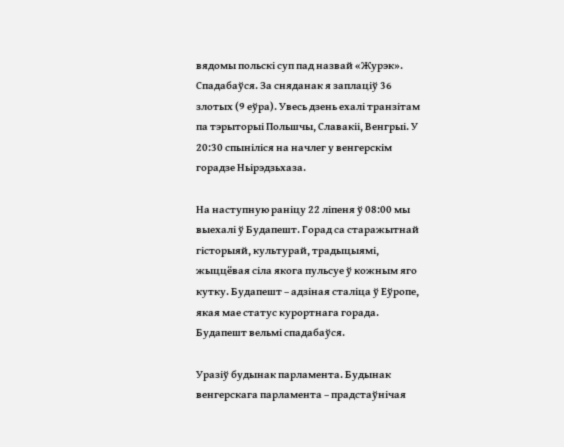вядомы польскі суп пад назвай «Журэк». Спадабаўся. За сняданак я заплаціў 36 злотых (9 еўра). Увесь дзень ехалі транзітам па тэрыторыі Польшчы, Славакіі, Венгрыі. У 20:30 спыніліся на начлег у венгерскім горадзе Ньірэдзьхаза.

На наступную раніцу 22 ліпеня ў 08:00 мы выехалі ў Будапешт. Горад са старажытнай гісторыяй, культурай, традыцыямі, жыццёвая сіла якога пульсуе ў кожным яго кутку. Будапешт – адзіная сталіца ў Еўропе, якая мае статус курортнага горада. Будапешт вельмі спадабаўся.

Уразіў будынак парламента. Будынак венгерскага парламента – прадстаўнічая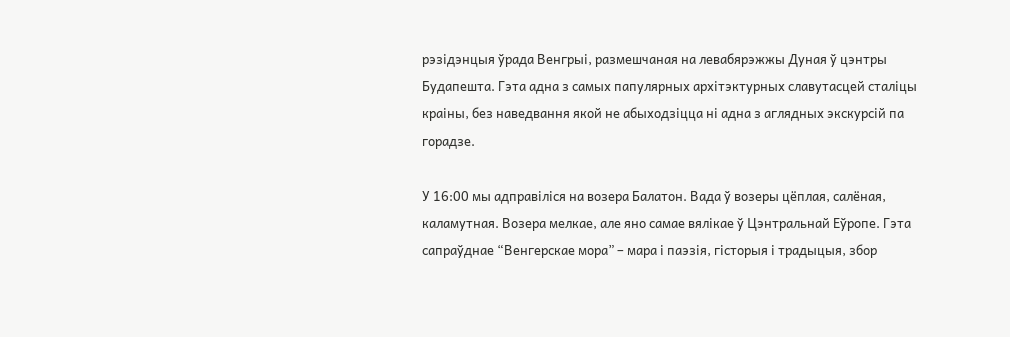рэзідэнцыя ўрада Венгрыі, размешчаная на левабярэжжы Дуная ў цэнтры Будапешта. Гэта адна з самых папулярных архітэктурных славутасцей сталіцы краіны, без наведвання якой не абыходзіцца ні адна з аглядных экскурсій па горадзе.

У 16:00 мы адправіліся на возера Балатон. Вада ў возеры цёплая, салёная, каламутная. Возера мелкае, але яно самае вялікае ў Цэнтральнай Еўропе. Гэта сапраўднае “Венгерскае мора” – мара і паэзія, гісторыя і традыцыя, збор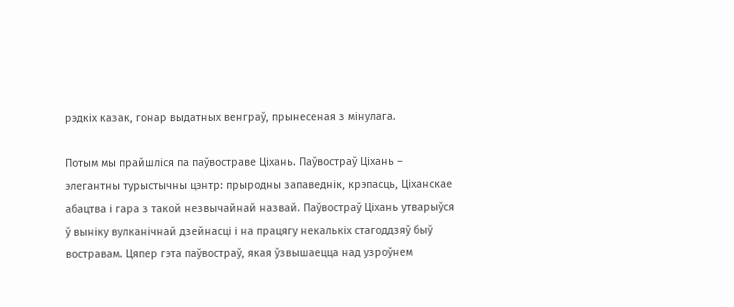рэдкіх казак, гонар выдатных венграў, прынесеная з мінулага.

Потым мы прайшліся па паўвостраве Ціхань. Паўвостраў Ціхань – элегантны турыстычны цэнтр: прыродны запаведнік, крэпасць, Ціханскае абацтва і гара з такой незвычайнай назвай. Паўвостраў Ціхань утварыўся ў выніку вулканічнай дзейнасці і на працягу некалькіх стагоддзяў быў востравам. Цяпер гэта паўвостраў, якая ўзвышаецца над узроўнем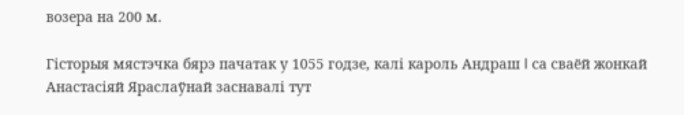возера на 200 м.

Гісторыя мястэчка бярэ пачатак у 1055 годзе, калі кароль Андраш I са сваёй жонкай Анастасіяй Яраслаўнай заснавалі тут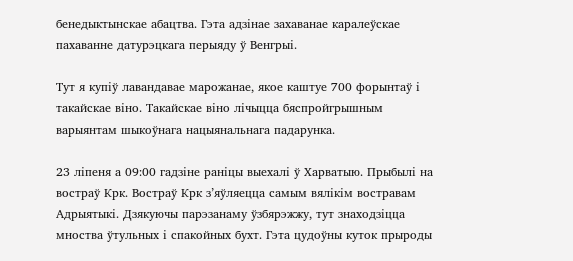бенедыктынскае абацтва. Гэта адзінае захаванае каралеўскае пахаванне датурэцкага перыяду ў Венгрыі.

Тут я купіў лавандавае марожанае, якое каштуе 700 форынтаў і такайскае віно. Такайскае віно лічыцца бяспройгрышным варыянтам шыкоўнага нацыянальнага падарунка.

23 ліпеня а 09:00 гадзіне раніцы выехалі ў Харватыю. Прыбылі на востраў Крк. Востраў Крк з’яўляецца самым вялікім востравам Адрыятыкі. Дзякуючы парэзанаму ўзбярэжжу, тут знаходзіцца мноства ўтульных і спакойных бухт. Гэта цудоўны куток прыроды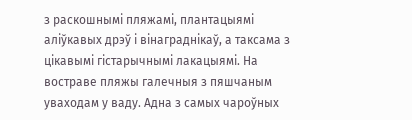з раскошнымі пляжамі, плантацыямі аліўкавых дрэў і вінаграднікаў, а таксама з цікавымі гістарычнымі лакацыямі. На востраве пляжы галечныя з пяшчаным уваходам у ваду. Адна з самых чароўных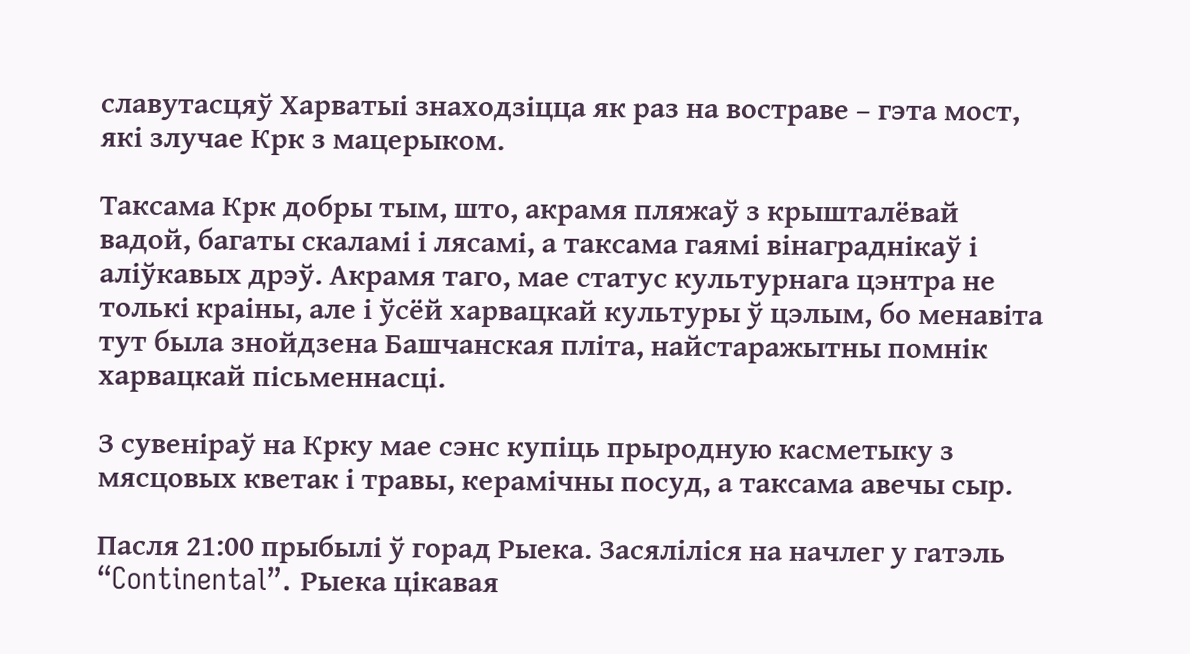славутасцяў Харватыі знаходзіцца як раз на востраве – гэта мост, які злучае Крк з мацерыком.

Таксама Крк добры тым, што, акрамя пляжаў з крышталёвай вадой, багаты скаламі і лясамі, а таксама гаямі вінаграднікаў і аліўкавых дрэў. Акрамя таго, мае статус культурнага цэнтра не толькі краіны, але і ўсёй харвацкай культуры ў цэлым, бо менавіта тут была знойдзена Башчанская пліта, найстаражытны помнік харвацкай пісьменнасці.

З сувеніраў на Крку мае сэнс купіць прыродную касметыку з мясцовых кветак і травы, керамічны посуд, а таксама авечы сыр.

Пасля 21:00 прыбылі ў горад Рыека. Засяліліся на начлег у гатэль “Continental”. Рыека цікавая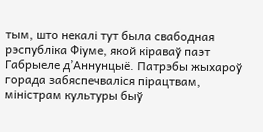тым, што некалі тут была свабодная рэспубліка Фіуме, якой кіраваў паэт Габрыеле д’Аннунцыё. Патрэбы жыхароў горада забяспечваліся пірацтвам, міністрам культуры быў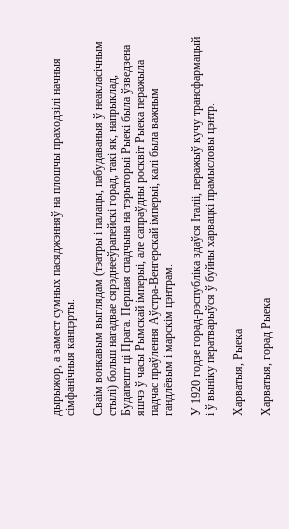дырыжор, а замест сумных пасяджэнняў на плошчы праходзілі начныя сімфанічныя канцэрты.

Сваім вонкавым выглядам (тэатры і палацы, пабудаваныя ў неакласічным стылі) больш нагадвае сярэднееўрапейскі горад, такі як, напрыклад, Будапешт ці Прага. Першая спадчына на тэрыторыі Рыекі была ўзведзена яшчэ ў часы Рымскай імперыі, але сапраўдны росквіт Рыека перажыла падчас праўлення Аўстра-Венгерскай імперыі, калі была важным гандлёвым і марскім цэнтрам.

У 1920 годзе горад-рэспубліка здаўся Італіі, перажыў кучу трансфармацый і ў выніку ператварыўся ў буйны харвацкі прамысловы цэнтр.

Харватыя, Рыека

Харватыя, горад Рыека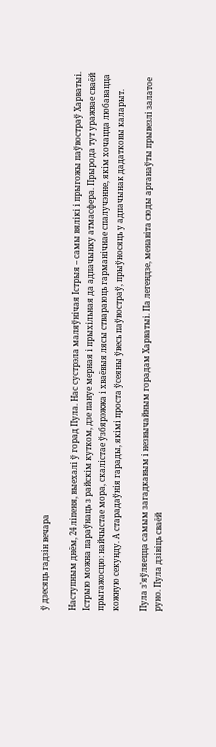ў дзесяць гадзін вечара

Наступным днём, 24 ліпеня, выехалі ў горад Пула. Нас сустрэла маляўнічая Істрыя – самы вялікі і прыгожы паўвостраў Харватыі. Істрыю можна параўнаць з райскім кутком, дзе пануе мерная і прыхільная да адпачынку атмасфера. Прырода тут уражвае сваёй прыгажосцю: найчыстае мора, скалістае ўзбярэжжа і хваёвыя лясы ствараюць гарманічнае спалучэнне, якім хочацца любавацца кожную секунду. А старадаўнія гарады, якімі проста ўсеяны ўвесь паўвостраў, прыўносяць у адпачынак дадатковы каларыт.

Пула з’яўляецца самым загадкавым і незвычайным горадам Харватыі. Па легендзе, менавіта сюды арганаўты прывезлі залатое руно. Пула дзівіць сваёй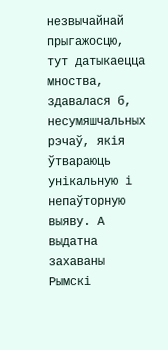незвычайнай прыгажосцю, тут датыкаецца мноства, здавалася б, несумяшчальных рэчаў, якія ўтвараюць унікальную і непаўторную выяву. А выдатна захаваны Рымскі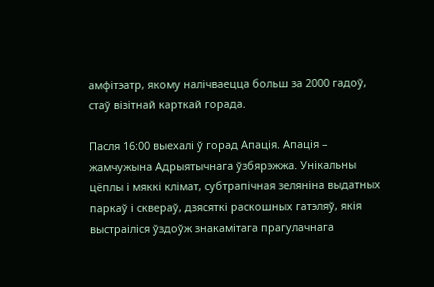амфітэатр, якому налічваецца больш за 2000 гадоў, стаў візітнай карткай горада.

Пасля 16:00 выехалі ў горад Апація. Апація – жамчужына Адрыятычнага ўзбярэжжа. Унікальны цёплы і мяккі клімат, субтрапічная зеляніна выдатных паркаў і сквераў, дзясяткі раскошных гатэляў, якія выстраіліся ўздоўж знакамітага прагулачнага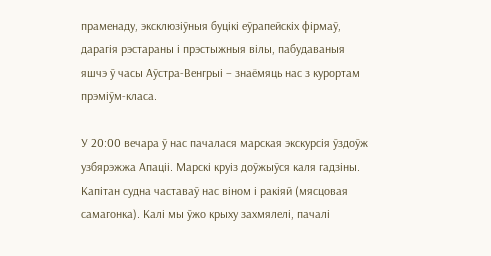праменаду, эксклюзіўныя буцікі еўрапейскіх фірмаў, дарагія рэстараны і прэстыжныя вілы, пабудаваныя яшчэ ў часы Аўстра-Венгрыі – знаёмяць нас з курортам прэміўм-класа.

У 20:00 вечара ў нас пачалася марская экскурсія ўздоўж узбярэжжа Апаціі. Марскі круіз доўжыўся каля гадзіны. Капітан судна частаваў нас віном і ракіяй (мясцовая самагонка). Калі мы ўжо крыху захмялелі, пачалі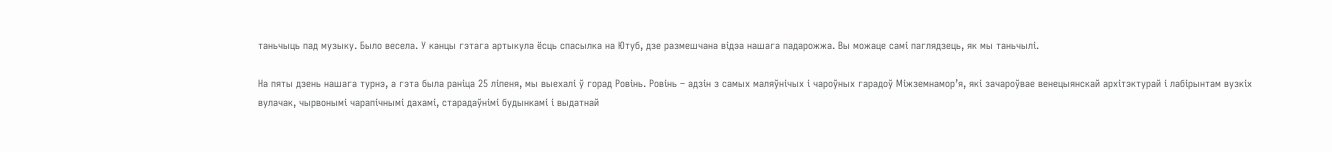таньчыць пад музыку. Было весела. У канцы гэтага артыкула ёсць спасылка на Ютуб, дзе размешчана відэа нашага падарожжа. Вы можаце самі паглядзець, як мы таньчылі.

На пяты дзень нашага турнэ, а гэта была раніца 25 ліпеня, мы выехалі ў горад Ровінь. Ровінь – адзін з самых маляўнічых і чароўных гарадоў Міжземнамор’я, які зачароўвае венецыянскай архітэктурай і лабірынтам вузкіх вулачак, чырвонымі чарапічнымі дахамі, старадаўнімі будынкамі і выдатнай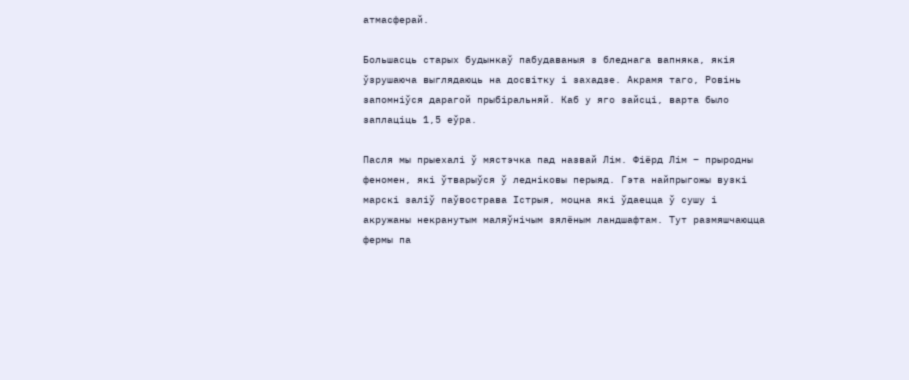атмасферай.

Большасць старых будынкаў пабудаваныя з бледнага вапняка, якія ўзрушаюча выглядаюць на досвітку і захадзе. Акрамя таго, Ровінь запомніўся дарагой прыбіральняй. Каб у яго зайсці, варта было заплаціць 1,5 еўра.

Пасля мы прыехалі ў мястэчка пад назвай Лім. Фіёрд Лім – прыродны феномен, які ўтварыўся ў ледніковы перыяд. Гэта найпрыгожы вузкі марскі заліў паўвострава Істрыя, моцна які ўдаецца ў сушу і акружаны некранутым маляўнічым зялёным ландшафтам. Тут размяшчаюцца фермы па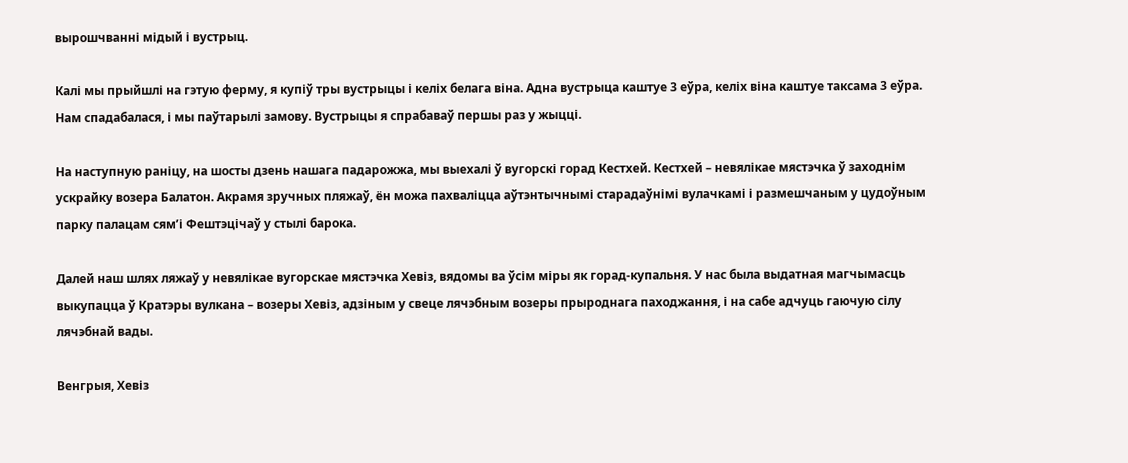вырошчванні мідый і вустрыц.

Калі мы прыйшлі на гэтую ферму, я купіў тры вустрыцы і келіх белага віна. Адна вустрыца каштуе 3 еўра, келіх віна каштуе таксама 3 еўра. Нам спадабалася, і мы паўтарылі замову. Вустрыцы я спрабаваў першы раз у жыцці.

На наступную раніцу, на шосты дзень нашага падарожжа, мы выехалі ў вугорскі горад Кестхей. Кестхей – невялікае мястэчка ў заходнім ускрайку возера Балатон. Акрамя зручных пляжаў, ён можа пахваліцца аўтэнтычнымі старадаўнімі вулачкамі і размешчаным у цудоўным парку палацам сям’і Фештэцічаў у стылі барока.

Далей наш шлях ляжаў у невялікае вугорскае мястэчка Хевіз, вядомы ва ўсім міры як горад-купальня. У нас была выдатная магчымасць выкупацца ў Кратэры вулкана – возеры Хевіз, адзіным у свеце лячэбным возеры прыроднага паходжання, і на сабе адчуць гаючую сілу лячэбнай вады.

Венгрыя, Хевіз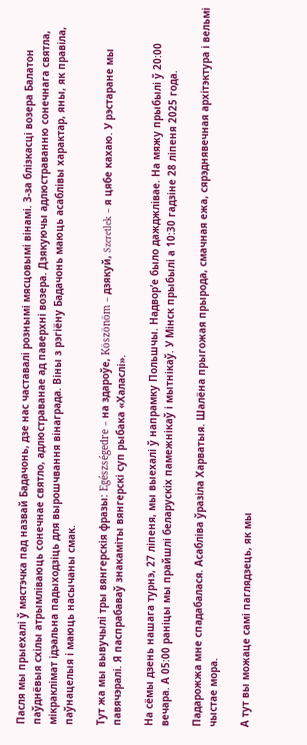Пасля мы прыехалі ў мястэчка пад назвай Бадачонь, дзе нас частавалі рознымі мясцовымі вінамі. З-за блізкасці возера Балатон паўднёвыя схілы атрымліваюць сонечнае святло, адлюстраванае ад паверхні возера. Дзякуючы адлюстраванню сонечнага святла, мікраклімат ідэальна падыходзіць для вырошчвання вінаграда. Віны з рэгіёну Бадачонь маюць асаблівы характар, яны, як правіла, паўнацелыя і маюць насычаны смак.

Тут жа мы вывучылі тры вянгерскія фразы: Egészségedre – на здароўе, Köszönöm – дзякуй, Szeretlek – я цябе кахаю. У рэстаране мы павячэралі. Я паспрабаваў знакаміты вянгерскі суп рыбака «Халаслі».

На сёмы дзень нашага турнэ, 27 ліпеня, мы выехалі ў напрамку Польшчы. Надвор’е было дажджлівае. На мяжу прыбылі ў 20:00 вечара. А 05:00 раніцы мы прайшлі беларускіх памежнікаў і мытнікаў. У Мінск прыбылі а 10:30 гадзіне 28 ліпеня 2025 года.

Падарожжа мне спадабалася. Асабліва ўразіла Харватыя. Шалёна прыгожая прырода, смачная ежа, сярэднявечная архітэктура і вельмі чыстае мора.

А тут вы можаце самі паглядзець, як мы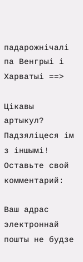падарожнічалі па Венгрыі і Харватыі ==>

Цікавы артыкул? Падзяліцеся ім з іншымі!
Оставьте свой комментарий:

Ваш адрас электроннай пошты не будзе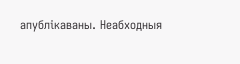апублікаваны. Неабходныя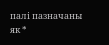палі пазначаны як *